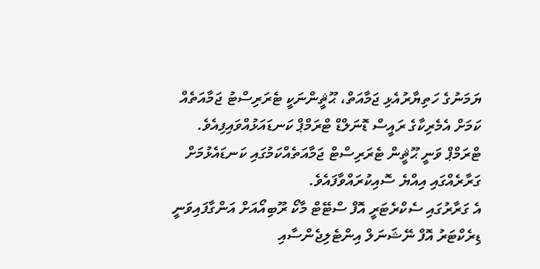ޔަމަނުގެ ހަތިޔާރުއެޅި ޖަމާއަތް، ޙޫޘީންނަކީ ޓެރަރިސްޓު ޖަމާއަތެއް ކަމަށް އެމެރިކާގެ ރައީސް ޑޮނަލްޑް ޓްރަމްޕް ކަނޑައަޅުއްވައިފިއެވެ.
ޓްރަމްޕް ވަނީ ޙޫޘީން ޓެރަރިސްޓް ޖަމާއަތެއްކަމުގައި ކަނޑައެޅުމަށް ގަރާރެއްގައި އިއްޔެ ސޮއިކުރައްވާފައެވެ.
އެ ގަރާރުގައި ސެކްރެޓަރީ އޮފް ސްޓޭޓް މާކޯ ރޫބިއޯއަށް އަންގާފައިވަނީ ޑިރެކްޓަރު އޮފް ނޭޝަނަލް އިންޓެލިޖެންސާއި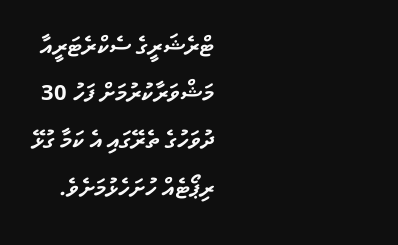ޓްރެޝަރީގެ ސެކްރެޓަރީއާ މަޝްވަރާކުރުމަށް ފަހު 30 ދުވަހުގެ ތެރޭގައި އެ ކަމާ ގުޅޭ ރިޕޯޓެއް ހުށަހެޅުމަށެވެ.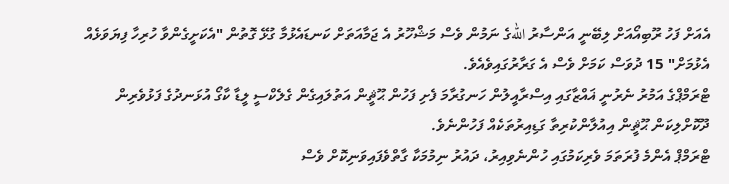އެއަށް ފަހު ރޫބިއޯއަށް ލިބޭނީ އަންސާރު اللهގެ ނަމުން ވެސް މަޝްހޫރު އެ ޖަމާއަތަށް ކަނޑައެޅުމާ ގުޅޭ ގޮތުން "އެކަށީގެންވާ ހުރިހާ ފިޔަވަޅެއް އެޅުމަށް" 15 ދުވަސް ކަމަށް ވެސް އެ ގަރާރުގައިވެއެވެ.
ޓްރަމްޕްގެ އަމުރު ނެރުނީ ޣައްޒާގައި އިސްރާއީލުން ހަނގުރާމަ ފެށި ފަހުން ޙޫޘީން އަތުލައިގެން ގެލެކްސީ ލީޑާ ކާގޯ އުޅަނދުގެ ފަޅުވެރިން ދޫކޮށްލިކަން ޙޫޘީން އިއުލާންކުރިތާ ގަޑިއިރުތަކެއް ފަހުންނެވެ.
ޓްރަމްޕް އެންމެ ފުރަތަމަ ވެރިކަމުގައި ހުންނެވިއިރު، ދައުރު ނިމުމަކާ ގާތްވެފައިވަނިކޮށް ވެސް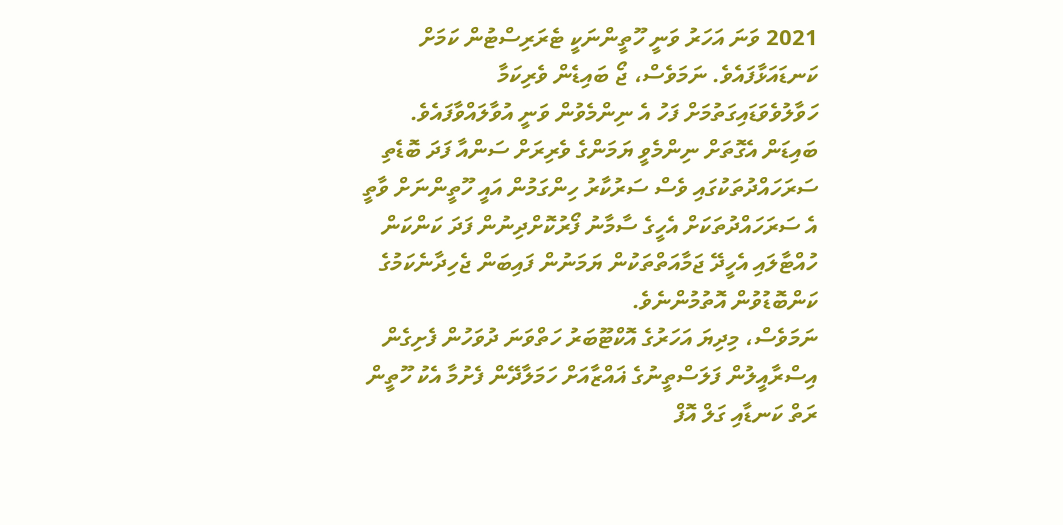2021 ވަނަ އަހަރު ވަނީ ހޫތީންނަކީ ޓެރަރިސްޓުން ކަމަށް ކަނޑައަޅާފައެވެ. ނަމަވެސް، ޖޯ ބައިޑެން ވެރިކަމާ ހަވާލުވެވަޑައިގަތުމަށް ފަހު އެ ނިންމެވުން ވަނީ އުވާލައްވާފައެވެ.
ބައިޑަން އެގޮތަށް ނިންމެވީ ޔަމަންގެ ވެރިރަށް ސަންއާ ފަދަ ބޮޑެތި ސަރަހައްދުތަކުގައި ވެސް ސަރުކާރު ހިންގަމުން އައީ ހޫތީންނަށް ވާތީ އެ ސަރަހައްދުތަކަށް އެހީގެ ސާމާނު ފޯރުކޮށްދިނުން ފަދަ ކަންކަން ހުއްޓާލައި އެހީދޭ ޖަމާއަތްތަކުން ޔަމަނުން ފައިބަން ޖެހިދާނެކަމުގެ ކަންބޮޑުވުން އޮތުމުންނެވެ.
ނަމަވެސް، މިދިޔަ އަހަރުގެ އޮކްޓޫބަރު ހަތްވަނަ ދުވަހުން ފެށިގެން އިސްރާއީލުން ފަލަސްތީނުގެ ޣައްޒާއަށް ހަމަލާދޭން ފެށުމާ އެކު ހޫތީން ރަތް ކަނޑާއި ގަލް އޮފް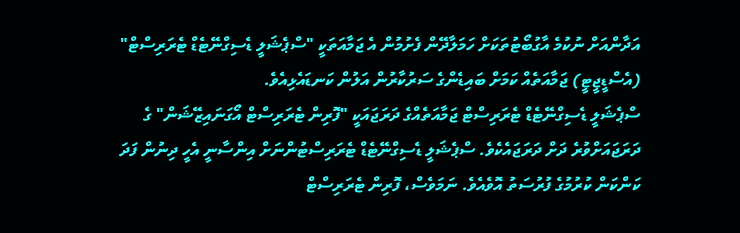އަދާންއަށް ނުކުމެ އާގުބޯޓުތަކަށް ހަމަލާދޭން ފެށުމުން އެ ޖަމާއަތަކީ "ސްޕެޝަލީ ޑެސިގްނޭޓެޑް ޓެރަރިސްޓް" (އެސްޑީޖީޓީ) ޖަމާއަތެއް ކަމަށް ބައިޑެންގެ ސަރުކާރުން އަލުން ކަނޑައެޅިއެވެ.
ސްޕެޝަލީ ޑެސިގްނޭޓެޑް ޓެރަރިސްޓް ޖަމާއަތެއްގެ ދަރަޖައަކީ "ފޮރިން ޓެރަރިސްޓް އޯގަނައިޒޭޝަން" ގެ ދަރަޖައަށްވުރެ ދަށް ދަރަޖައެކެވެ. ސްޕެޝަލީ ޑެސިގްނޭޓެޑް ޓެރަރިސްޓުންނަށް އިންސާނީ އެހީ ދިނުން ފަދަ ކަންކަން ކުރުމުގެ ފުރުސަތު އޮވެއެވެ. ނަމަވެސް، ފޮރިން ޓެރަރިސްޓް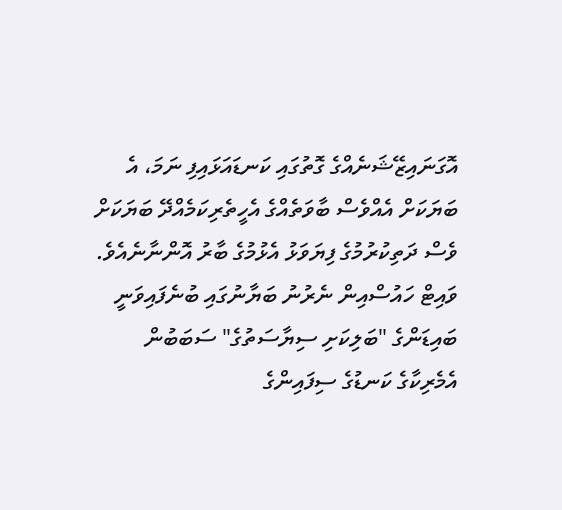އޮގަނައިޒޭޝަނެއްގެ ގޮތުގައި ކަނޑައަޅައިފި ނަމަ، އެ ބަޔަކަށް އެއްވެސް ބާވަތެއްގެ އެހީތެރިކަމެއްދޭ ބަޔަކަށް ވެސް ދަތިކުރުމުގެ ފިޔަވަޅު އެޅުމުގެ ބާރު އޮންނާނެއެވެ.
ވައިޓް ހައުސްއިން ނެރުނު ބަޔާނުގައި ބުނެފައިވަނީ ބައިޑަންގެ "ބަލިކަށި ސިޔާސަތުގެ" ސަބަބުން އެމެރިކާގެ ކަނޑުގެ ސިފައިންގެ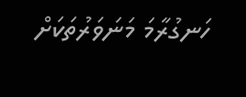ހަނގުރާމަ މަނަވަރުތަކަށް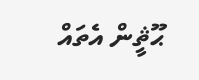ޙޫޘީން އެތައް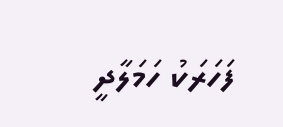ފަހަރަކު ހަމަލާދީ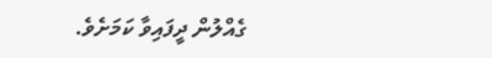ގެއްލުން ދީފައިވާ ކަމަށެވެ.